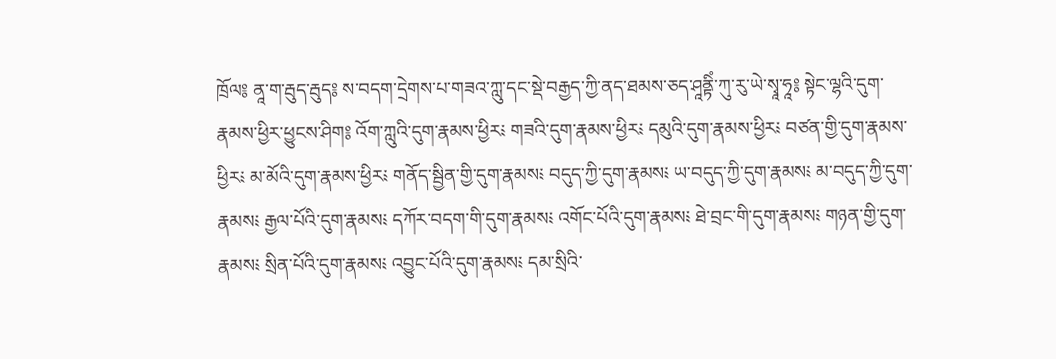ཁྲོལ༔ ནཱ་ག་རྦུད་རྦུད༔ ས་བདག་དྲེགས་པ་གཟའ་ཀླུ་དང་སྡེ་བརྒྱད་ཀྱི་ནད་ཐམས་ཅད་ཤཱནྟིཾ་ཀུ་རུ་ཡེ་སྭཱ་ཧཱ༔ སྟེང་ལྷའི་དུག་རྣམས་ཕྱིར་ཕྱུངས་ཤིག༔ འོག་ཀླུའི་དུག་རྣམས་ཕྱིར༴ གཟའི་དུག་རྣམས་ཕྱིར༴ དམུའི་དུག་རྣམས་ཕྱིར༴ བཙན་གྱི་དུག་རྣམས་ཕྱིར༴ མ་མོའི་དུག་རྣམས་ཕྱིར༴ གནོད་སྦྱིན་གྱི་དུག་རྣམས༴ བདུད་ཀྱི་དུག་རྣམས༴ ཡ་བདུད་ཀྱི་དུག་རྣམས༴ མ་བདུད་ཀྱི་དུག་རྣམས༴ རྒྱལ་པོའི་དུག་རྣམས༴ དཀོར་བདག་གི་དུག་རྣམས༴ འགོང་པོའི་དུག་རྣམས༴ ཐེ་བྲང་གི་དུག་རྣམས༴ གཉན་གྱི་དུག་རྣམས༴ སྲིན་པོའི་དུག་རྣམས༴ འབྱུང་པོའི་དུག་རྣམས༴ དམ་སྲིའི་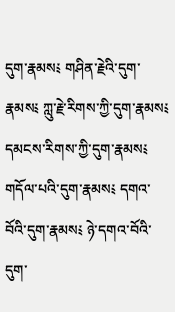དུག་རྣམས༴ གཤིན་རྗེའི་དུག་རྣམས༴ ཀླུ་རྗེ་རིགས་ཀྱི་དུག་རྣམས༴ དམངས་རིགས་ཀྱི་དུག་རྣམས༴ གདོལ་པའི་དུག་རྣམས༴ དགའ་བོའི་དུག་རྣམས༴ ཉེ་དགའ་བོའི་དུག་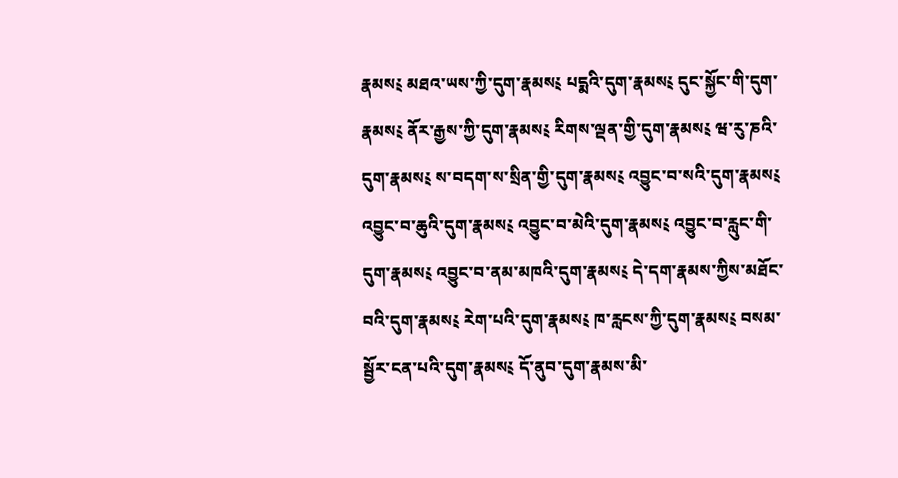རྣམས༴ མཐའ་ཡས་ཀྱི་དུག་རྣམས༴ པདྨའི་དུག་རྣམས༴ དུང་སྐྱོང་གི་དུག་རྣམས༴ ནོར་རྒྱས་ཀྱི་དུག་རྣམས༴ རིགས་ལྡན་གྱི་དུག་རྣམས༴ ཝ་རུ་ཎའི་དུག་རྣམས༴ ས་བདག་ས་སྲིན་གྱི་དུག་རྣམས༴ འབྱུང་བ་སའི་དུག་རྣམས༴ འབྱུང་བ་ཆུའི་དུག་རྣམས༴ འབྱུང་བ་མེའི་དུག་རྣམས༴ འབྱུང་བ་རླུང་གི་དུག་རྣམས༴ འབྱུང་བ་ནམ་མཁའི་དུག་རྣམས༴ དེ་དག་རྣམས་ཀྱིས་མཐོང་བའི་དུག་རྣམས༴ རེག་པའི་དུག་རྣམས༴ ཁ་རླངས་ཀྱི་དུག་རྣམས༴ བསམ་སྦྱོར་ངན་པའི་དུག་རྣམས༴ དོ་ནུབ་དུག་རྣམས་མི་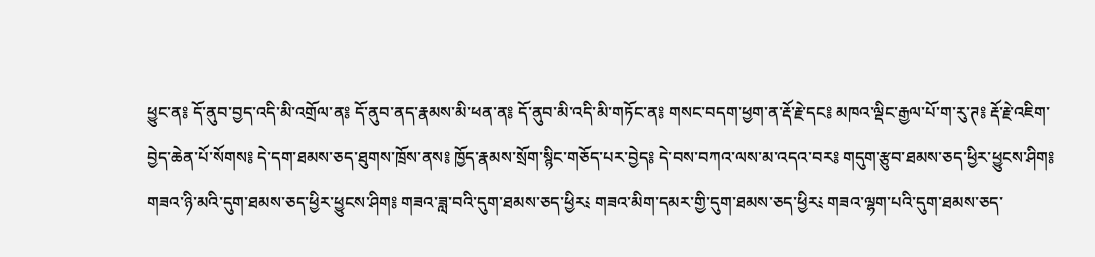ཕྱུང་ན༔ དོ་ནུབ་བྱད་འདི་མི་འགྲོལ་ན༔ དོ་ནུབ་ནད་རྣམས་མི་ཕན་ན༔ དོ་ནུབ་མི་འདི་མི་གཏོང་ན༔ གསང་བདག་ཕྱག་ན་རྡོ་རྗེ་དང༔ མཁའ་ལྡིང་རྒྱལ་པོ་ག་རུ་ཊ༔ རྡོ་རྗེ་འཇིག་བྱེད་ཆེན་པོ་སོགས༔ དེ་དག་ཐམས་ཅད་ཐུགས་ཁྲོས་ནས༔ ཁྱོད་རྣམས་སྲོག་སྙིང་གཅོད་པར་བྱེད༔ དེ་བས་བཀའ་ལས་མ་འདའ་བར༔ གདུག་རྩུབ་ཐམས་ཅད་ཕྱིར་ཕྱུངས་ཤིག༔ གཟའ་ཉི་མའི་དུག་ཐམས་ཅད་ཕྱིར་ཕྱུངས་ཤིག༔ གཟའ་ཟླ་བའི་དུག་ཐམས་ཅད་ཕྱིར༴ གཟའ་མིག་དམར་གྱི་དུག་ཐམས་ཅད་ཕྱིར༴ གཟའ་ལྷག་པའི་དུག་ཐམས་ཅད་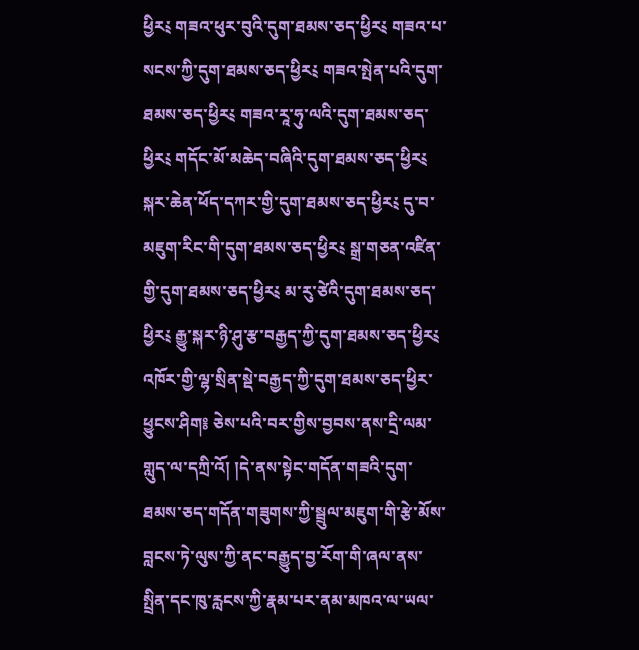ཕྱིར༴ གཟའ་ཕུར་བུའི་དུག་ཐམས་ཅད་ཕྱིར༴ གཟའ་པ་སངས་ཀྱི་དུག་ཐམས་ཅད་ཕྱིར༴ གཟའ་སྤེན་པའི་དུག་ཐམས་ཅད་ཕྱིར༴ གཟའ་རཱ་ཧུ་ལའི་དུག་ཐམས་ཅད་ཕྱིར༴ གདོང་མོ་མཆེད་བཞིའི་དུག་ཐམས་ཅད་ཕྱིར༴ སྐར་ཆེན་ཕོད་དཀར་གྱི་དུག་ཐམས་ཅད་ཕྱིར༴ དུ་བ་མཇུག་རིང་གི་དུག་ཐམས་ཅད་ཕྱིར༴ སྒྲ་གཅན་འཛིན་གྱི་དུག་ཐམས་ཅད་ཕྱིར༴ མ་རུ་ཙེའི་དུག་ཐམས་ཅད་ཕྱིར༴ རྒྱུ་སྐར་ཉི་ཤུ་རྩ་བརྒྱད་ཀྱི་དུག་ཐམས་ཅད་ཕྱིར༴ འཁོར་གྱི་ལྷ་སྲིན་སྡེ་བརྒྱད་ཀྱི་དུག་ཐམས་ཅད་ཕྱིར་ཕྱུངས་ཤིག༔ ཅེས་པའི་བར་གྱིས་བྱབས་ནས་དྲི་ལམ་གླུད་ལ་དཀྲི་འོ། །དེ་ནས་སྟེང་གདོན་གཟའི་དུག་ཐམས་ཅད་གདོན་གཟུགས་ཀྱི་སྦྲུལ་མཇུག་གི་རྩེ་མོས་བླངས་ཏེ་ལུས་ཀྱི་ནང་བརྒྱུད་བྱ་རོག་གི་ཞལ་ནས་སྤྲིན་དང་ཁུ་རླངས་ཀྱི་རྣམ་པར་ནམ་མཁའ་ལ་ཡལ་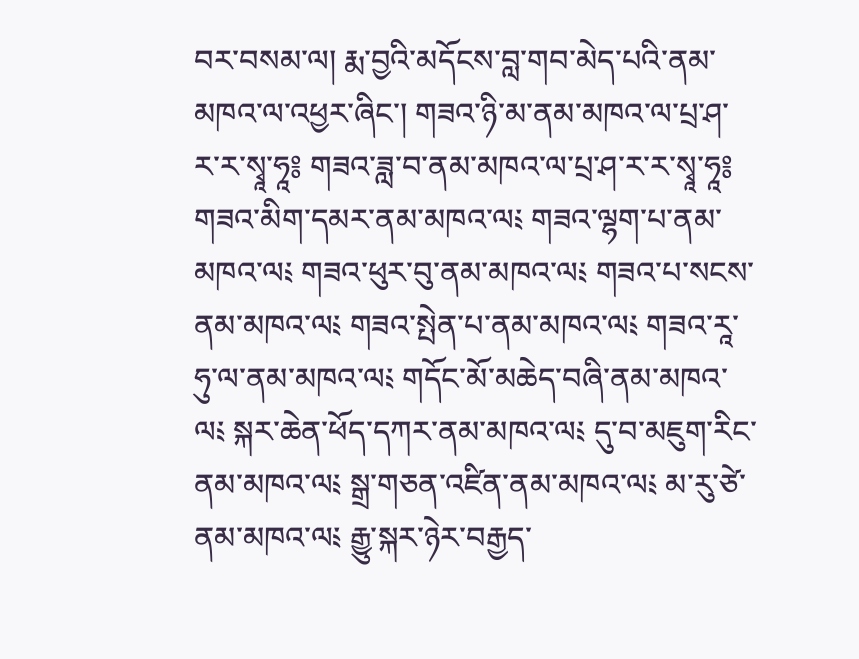བར་བསམ་ལ། རྨ་བྱའི་མདོངས་བླ་གབ་མེད་པའི་ནམ་མཁའ་ལ་འཕྱར་ཞིང་། གཟའ་ཉི་མ་ནམ་མཁའ་ལ་པྲ་ཤ་ར་ར་སྭཱ་ཧཱ༔ གཟའ་ཟླ་བ་ནམ་མཁའ་ལ་པྲ་ཤ་ར་ར་སྭཱ་ཧཱ༔ གཟའ་མིག་དམར་ནམ་མཁའ་ལ༴ གཟའ་ལྷག་པ་ནམ་མཁའ་ལ༴ གཟའ་ཕུར་བུ་ནམ་མཁའ་ལ༴ གཟའ་པ་སངས་ནམ་མཁའ་ལ༴ གཟའ་སྤེན་པ་ནམ་མཁའ་ལ༴ གཟའ་རཱ་ཧུ་ལ་ནམ་མཁའ་ལ༴ གདོང་མོ་མཆེད་བཞི་ནམ་མཁའ་ལ༴ སྐར་ཆེན་ཕོད་དཀར་ནམ་མཁའ་ལ༴ དུ་བ་མཇུག་རིང་ནམ་མཁའ་ལ༴ སྒྲ་གཅན་འཛིན་ནམ་མཁའ་ལ༴ མ་རུ་ཙེ་ནམ་མཁའ་ལ༴ རྒྱུ་སྐར་ཉེར་བརྒྱད་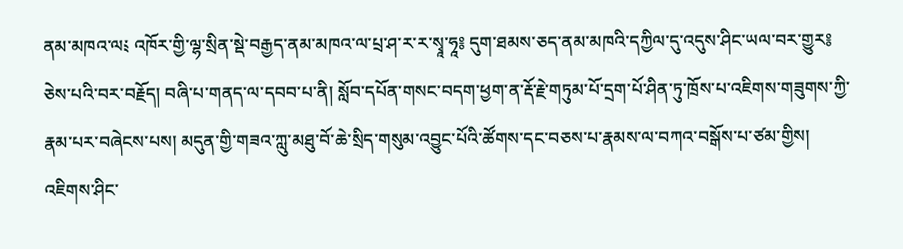ནམ་མཁའ་ལ༴ འཁོར་གྱི་ལྷ་སྲིན་སྡེ་བརྒྱད་ནམ་མཁའ་ལ་པྲ་ཤ་ར་ར་སྭཱ་ཧཱ༔ དུག་ཐམས་ཅད་ནམ་མཁའི་དཀྱིལ་དུ་འདུས་ཤིང་ཡལ་བར་གྱུར༔ ཅེས་པའི་བར་བརྗོད། བཞི་པ་གནད་ལ་དབབ་པ་ནི། སློབ་དཔོན་གསང་བདག་ཕྱག་ན་རྡོ་རྗེ་གཏུམ་པོ་དྲག་པོ་ཤིན་ཏུ་ཁྲོས་པ་འཇིགས་གཟུགས་ཀྱི་རྣམ་པར་བཞེངས་པས། མདུན་གྱི་གཟའ་ཀླུ་མཐུ་བོ་ཆེ་སྲིད་གསུམ་འབྱུང་པོའི་ཚོགས་དང་བཅས་པ་རྣམས་ལ་བཀའ་བསྒོས་པ་ཙམ་གྱིས། འཇིགས་ཤིང་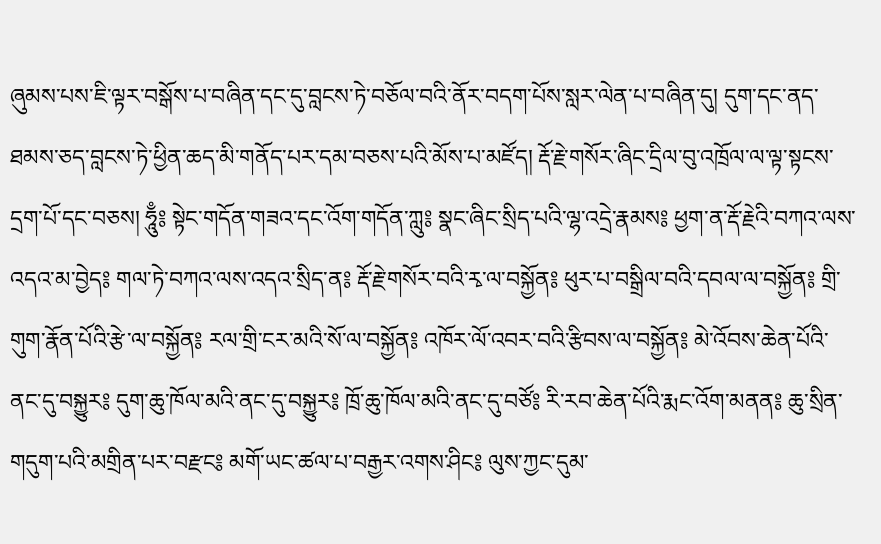ཞུམས་པས་ཇི་ལྟར་བསྒོས་པ་བཞིན་དང་དུ་བླངས་ཏེ་བཅོལ་བའི་ནོར་བདག་པོས་སླར་ལེན་པ་བཞིན་དུ། དུག་དང་ནད་ཐམས་ཅད་བླངས་ཏེ་ཕྱིན་ཆད་མི་གནོད་པར་དམ་བཅས་པའི་མོས་པ་མཛོད། རྡོ་རྗེ་གསོར་ཞིང་དྲིལ་བུ་འཁྲོལ་ལ་ལྟ་སྟངས་དྲག་པོ་དང་བཅས། ཧཱུྃ༔ སྟེང་གདོན་གཟའ་དང་འོག་གདོན་ཀླུ༔ སྣང་ཞིང་སྲིད་པའི་ལྷ་འདྲེ་རྣམས༔ ཕྱག་ན་རྡོ་རྗེའི་བཀའ་ལས་འདའ་མ་བྱེད༔ གལ་ཏེ་བཀའ་ལས་འདའ་སྲིད་ན༔ རྡོ་རྗེ་གསོར་བའི་རྭ་ལ་བསྐྱོན༔ ཕུར་པ་བསྒྲིལ་བའི་དབལ་ལ་བསྐྱོན༔ གྲི་གུག་རྣོན་པོའི་རྩེ་ལ་བསྐྱོན༔ རལ་གྲི་ངར་མའི་སོ་ལ་བསྐྱོན༔ འཁོར་ལོ་འབར་བའི་རྩིབས་ལ་བསྐྱོན༔ མེ་འོབས་ཆེན་པོའི་ནང་དུ་བསྐྱུར༔ དུག་ཆུ་ཁོལ་མའི་ནང་དུ་བསྐྱུར༔ ཁྲོ་ཆུ་ཁོལ་མའི་ནང་དུ་བཙོ༔ རི་རབ་ཆེན་པོའི་རྨང་འོག་མནན༔ ཆུ་སྲིན་གདུག་པའི་མགྲིན་པར་བརྫང༔ མགོ་ཡང་ཚལ་པ་བརྒྱར་འགས་ཤིང༔ ལུས་ཀྱང་དུམ་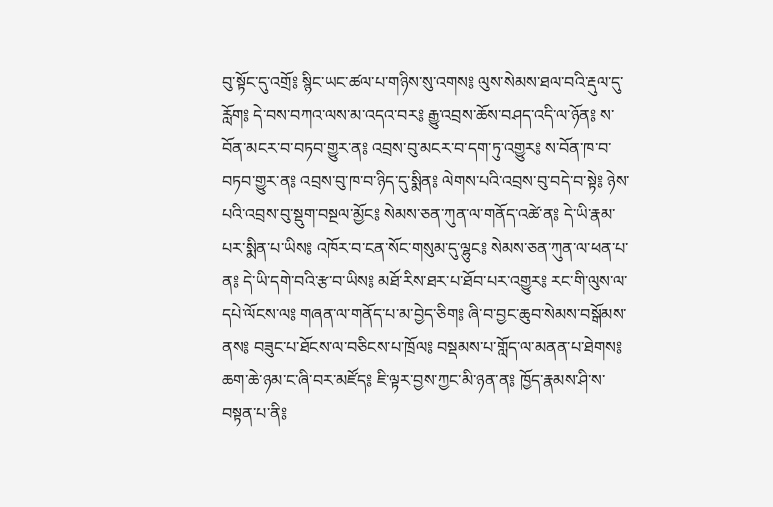བུ་སྟོང་དུ་འགྲོ༔ སྙིང་ཡང་ཚལ་པ་གཉིས་སུ་འགས༔ ལུས་སེམས་ཐལ་བའི་རྡུལ་དུ་རློག༔ དེ་བས་བཀའ་ལས་མ་འདའ་བར༔ རྒྱུ་འབྲས་ཆོས་བཤད་འདི་ལ་ཉོན༔ ས་བོན་མངར་བ་བཏབ་གྱུར་ན༔ འབྲས་བུ་མངར་བ་དག་ཏུ་འགྱུར༔ ས་བོན་ཁ་བ་བཏབ་གྱུར་ན༔ འབྲས་བུ་ཁ་བ་ཉིད་དུ་སྨིན༔ ལེགས་པའི་འབྲས་བུ་བདེ་བ་སྟེ༔ ཉེས་པའི་འབྲས་བུ་སྡུག་བསྔལ་མྱོང༔ སེམས་ཅན་ཀུན་ལ་གནོད་འཚེ་ན༔ དེ་ཡི་རྣམ་པར་སྨིན་པ་ཡིས༔ འཁོར་བ་ངན་སོང་གསུམ་དུ་ལྷུང༔ སེམས་ཅན་ཀུན་ལ་ཕན་པ་ན༔ དེ་ཡི་དགེ་བའི་རྩ་བ་ཡིས༔ མཐོ་རིས་ཐར་པ་ཐོབ་པར་འགྱུར༔ རང་གི་ལུས་ལ་དཔེ་ལོངས་ལ༔ གཞན་ལ་གནོད་པ་མ་བྱེད་ཅིག༔ ཞི་བ་བྱང་ཆུབ་སེམས་བསྒོམས་ནས༔ བཟུང་པ་ཐོངས་ལ་བཅིངས་པ་ཁྲོལ༔ བསྡམས་པ་གློད་ལ་མནན་པ་ཐེགས༔ ཆག་ཆེ་ཉམ་ང་ཞི་བར་མཛོད༔ ཇི་ལྟར་བྱས་ཀྱང་མི་ཉན་ན༔ ཁྱོད་རྣམས་ཤི་ས་བསྟན་པ་ནི༔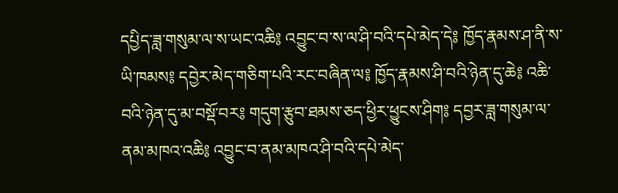དཔྱིད་ཟླ་གསུམ་ལ་ས་ཡང་འཆི༔ འབྱུང་བ་ས་ལ་ཤི་བའི་དཔེ་མེད་དེ༔ ཁྱོད་རྣམས་ཤ་ནི་ས་ཡི་ཁམས༔ དབྱེར་མེད་གཅིག་པའི་རང་བཞིན་ལ༔ ཁྱོད་རྣམས་ཤི་བའི་ཉེན་དུ་ཆེ༔ འཆི་བའི་ཉེན་དུ་མ་བསྡོ་བར༔ གདུག་རྩུབ་ཐམས་ཅད་ཕྱིར་ཕྱུངས་ཤིག༔ དབྱར་ཟླ་གསུམ་ལ་ནམ་མཁའ་འཆི༔ འབྱུང་བ་ནམ་མཁའ་ཤི་བའི་དཔེ་མེད་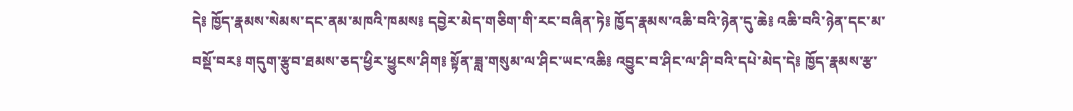དེ༔ ཁྱོད་རྣམས་སེམས་དང་ནམ་མཁའི་ཁམས༔ དབྱེར་མེད་གཅིག་གི་རང་བཞིན་ཏེ༔ ཁྱོད་རྣམས་འཆི་བའི་ཉེན་དུ་ཆེ༔ འཆི་བའི་ཉེན་དང་མ་བསྡོ་བར༔ གདུག་རྩུབ་ཐམས་ཅད་ཕྱིར་ཕྱུངས་ཤིག༔ སྟོན་ཟླ་གསུམ་ལ་ཤིང་ཡང་འཆི༔ འབྱུང་བ་ཤིང་ལ་ཤི་བའི་དཔེ་མེད་དེ༔ ཁྱོད་རྣམས་རྩ་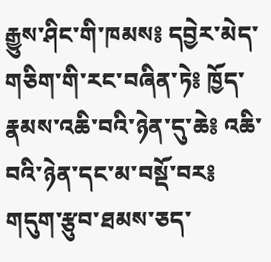རྒྱུས་ཤིང་གི་ཁམས༔ དབྱེར་མེད་གཅིག་གི་རང་བཞིན་ཏེ༔ ཁྱོད་རྣམས་འཆི་བའི་ཉེན་དུ་ཆེ༔ འཆི་བའི་ཉེན་དང་མ་བསྡོ་བར༔ གདུག་རྩུབ་ཐམས་ཅད་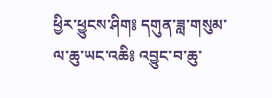ཕྱིར་ཕྱུངས་ཤིག༔ དགུན་ཟླ་གསུམ་ལ་ཆུ་ཡང་འཆི༔ འབྱུང་བ་ཆུ་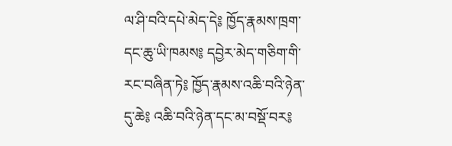ལ་ཤི་བའི་དཔེ་མེད་དེ༔ ཁྱོད་རྣམས་ཁྲག་དང་ཆུ་ཡི་ཁམས༔ དབྱེར་མེད་གཅིག་གི་རང་བཞིན་ཏེ༔ ཁྱོད་རྣམས་འཆི་བའི་ཉེན་དུ་ཆེ༔ འཆི་བའི་ཉེན་དང་མ་བསྡོ་བར༔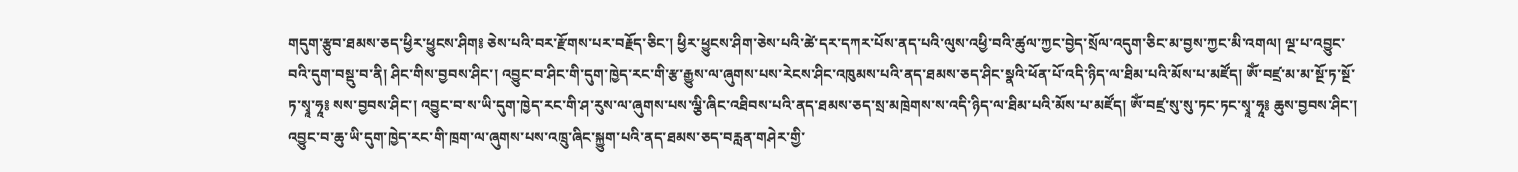གདུག་རྩུབ་ཐམས་ཅད་ཕྱིར་ཕྱུངས་ཤིག༔ ཅེས་པའི་བར་རྫོགས་པར་བརྗོད་ཅིང་། ཕྱིར་ཕྱུངས་ཤིག་ཅེས་པའི་ཚེ་དར་དཀར་པོས་ནད་པའི་ལུས་འཕྱི་བའི་ཚུལ་ཀྱང་བྱེད་སྲོལ་འདུག་ཅིང་མ་བྱས་ཀྱང་མི་འགལ། ལྔ་པ་འབྱུང་བའི་དུག་བསྡུ་བ་ནི། ཤིང་གིས་བྱབས་ཤིང་། འབྱུང་བ་ཤིང་གི་དུག་ཁྱེད་རང་གི་རྩ་རྒྱུས་ལ་ཞུགས་པས་རེངས་ཤིང་འཁུམས་པའི་ནད་ཐམས་ཅད་ཤིང་སྣའི་ཕོན་པོ་འདི་ཉིད་ལ་ཐིམ་པའི་མོས་པ་མཛོད། ཨོཾ་བཛྲ་མ་མ་སྔོ་ཏ་སྔོ་ཏ་སྭཱ་ཧཱ༔ སས་བྱབས་ཤིང་། འབྱུང་བ་ས་ཡི་དུག་ཁྱེད་རང་གི་ཤ་རུས་ལ་ཞུགས་པས་ལྕི་ཞིང་འཐིབས་པའི་ནད་ཐམས་ཅད་སྲ་མཁྲེགས་ས་འདི་ཉིད་ལ་ཐིམ་པའི་མོས་པ་མཛོད། ཨོཾ་བཛྲ་སུ་སུ་ཏང་ཏང་སྭཱ་ཧཱ༔ ཆུས་བྱབས་ཤིང་། འབྱུང་བ་ཆུ་ཡི་དུག་ཁྱེད་རང་གི་ཁྲག་ལ་ཞུགས་པས་འཁྲུ་ཞིང་སྐྱུག་པའི་ནད་ཐམས་ཅད་བརླན་གཤེར་གྱི་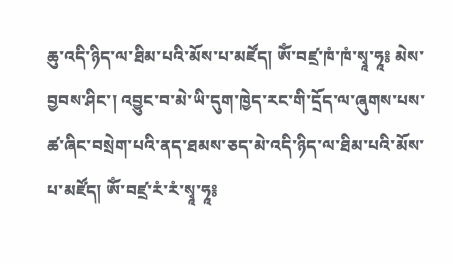ཆུ་འདི་ཉིད་ལ་ཐིམ་པའི་མོས་པ་མཛོད། ཨོཾ་བཛྲ་ཁཾ་ཁཾ་སྭཱ་ཧཱ༔ མེས་བྱབས་ཤིང་། འབྱུང་བ་མེ་ཡི་དུག་ཁྱེད་རང་གི་དྲོད་ལ་ཞུགས་པས་ཚ་ཞིང་བསྲེག་པའི་ནད་ཐམས་ཅད་མེ་འདི་ཉིད་ལ་ཐིམ་པའི་མོས་པ་མཛོད། ཨོཾ་བཛྲ་རཾ་རཾ་སྭཱ་ཧཱ༔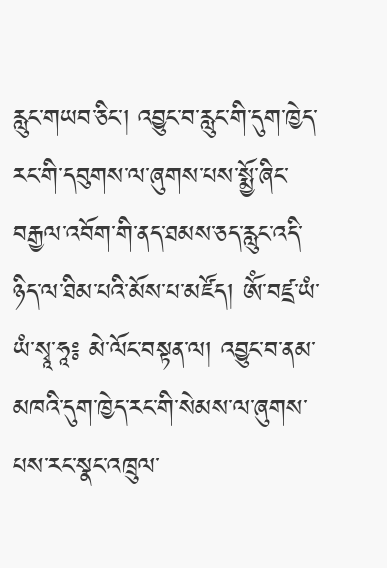རླུང་གཡབ་ཅིང་། འབྱུང་བ་རླུང་གི་དུག་ཁྱེད་རང་གི་དབུགས་ལ་ཞུགས་པས་སྨྱོ་ཞིང་བརྒྱལ་འབོག་གི་ནད་ཐམས་ཅད་རླུང་འདི་ཉིད་ལ་ཐིམ་པའི་མོས་པ་མཛོད། ཨོཾ་བཛྲ་ཡཾ་ཡཾ་སྭཱ་ཧཱ༔ མེ་ལོང་བསྟན་ལ། འབྱུང་བ་ནམ་མཁའི་དུག་ཁྱེད་རང་གི་སེམས་ལ་ཞུགས་པས་རང་སྣང་འཁྲུལ་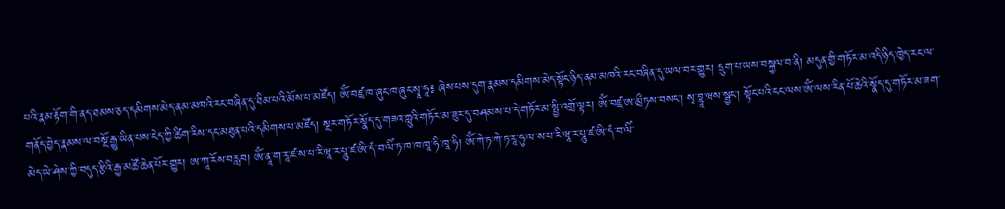པའི་རྣམ་རྟོག་གི་ནད་ཐམས་ཅད་དམིགས་མེད་ནམ་མཁའི་རང་བཞིན་དུ་ཐིམ་པའི་མོས་པ་མཛོད། ཨོཾ་བཛྲ་ཁ་ཞུང་ཁ་ཞུང་སྭཱ་ཧཱ༔ ཞེས་པས་དུག་རྣམས་དམིགས་མེད་སྟོང་ཉིད་ནམ་མཁའི་རང་བཞིན་དུ་ཡལ་བར་གྱུར། དྲུག་པ་ཡས་བསྐྱལ་བ་ནི། མདུན་གྱི་གཏོར་མ་འདི་ཉིད་ཁྱེད་རང་ལ་གནོད་བྱེད་རྣམས་ལ་བསྔོ་རྒྱུ་ཡིན་པས་ངེད་ཀྱི་ཚིག་རིས་དང་མཐུན་པའི་དམིགས་པ་མཛོད། སྔར་གཏོར་སྣོད་དུ་གཟའ་ཀླུའི་གཏོར་མ་ཟུར་དུ་བཤམས་པ་དེ་གཏོར་མ་སྤྱི་འགྲོ་ལྟར། ཨོཾ་བཛྲ་ཨ་མྲྀཏས་བསང་། སྭ་བྷཱ་ཝས་སྦྱང་། སྟོང་པའི་ངང་ལས་ཨོཾ་ལས་རིན་པོ་ཆེའི་སྣོད་དུ་གཏོར་མ་ཟག་མེད་ཡེ་ཤེས་ཀྱི་བདུད་རྩིའི་རྒྱ་མཚོ་ཆེན་པོར་གྱུར། ཨ་ཀཱ་རོས་བརླབ། ཨོཾ་ནཱ་ག་རཱ་ཛ་ས་པ་རི་ཝཱ་ར་པཱུ་ཛ་ཨི་དཾ་བ་ལིཾ་ཏ་ཁ་ཁ་ཁཱ་ཧི་ཁཱ་ཧི། ཨོཾ་ཀེ་ཏ་ཀེ་ཏ་རཱ་ཧུ་ལ་ས་པ་རི་ཝཱ་ར་པཱུ་ཛ་ཨི་དཾ་བ་ལིཾ་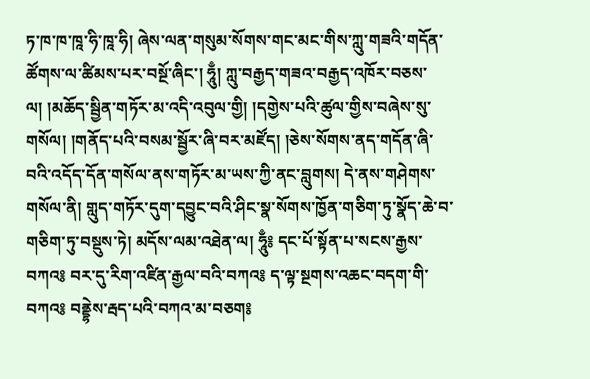ཏ་ཁ་ཁ་ཁཱ་ཧི་ཁཱ་ཧི། ཞེས་ལན་གསུམ་སོགས་གང་མང་གིས་ཀླུ་གཟའི་གདོན་ཚོགས་ལ་ཚིམས་པར་བསྔོ་ཞིང་། ཧཱུྃ། ཀླུ་བརྒྱད་གཟའ་བརྒྱད་འཁོར་བཅས་ལ། །མཆོད་སྦྱིན་གཏོར་མ་འདི་འབུལ་གྱི། །དགྱེས་པའི་ཚུལ་གྱིས་བཞེས་སུ་གསོལ། །གནོད་པའི་བསམ་སྦྱོར་ཞི་བར་མཛོད། །ཅེས་སོགས་ནད་གདོན་ཞི་བའི་འདོད་དོན་གསོལ་ནས་གཏོར་མ་ཡས་ཀྱི་ནང་བླུགས། དེ་ནས་གཤེགས་གསོལ་ནི། གླུད་གཏོར་དུག་དབྱུང་བའི་ཤིང་སྣ་སོགས་ཁྱོན་གཅིག་ཏུ་སྣོད་ཆེ་བ་གཅིག་ཏུ་བསྡུས་ཏེ། མདོས་ལམ་འཐེན་ལ། ཧཱུྃ༔ དང་པོ་སྟོན་པ་སངས་རྒྱས་བཀའ༔ བར་དུ་རིག་འཛིན་རྒྱལ་བའི་བཀའ༔ ད་ལྟ་སྔགས་འཆང་བདག་གི་བཀའ༔ བནྡྷེས་རྦད་པའི་བཀའ་མ་བཅག༔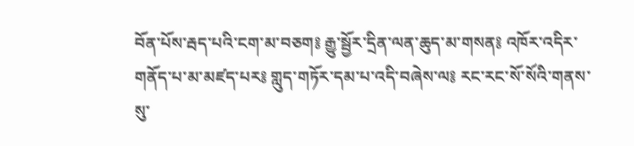བོན་པོས་རྦད་པའི་ངག་མ་བཅག༔ རྒྱུ་སྦྱོར་དྲིན་ལན་ཆུད་མ་གསན༔ འཁོར་འདིར་གནོད་པ་མ་མཛད་པར༔ གླུད་གཏོར་དམ་པ་འདི་བཞེས་ལ༔ རང་རང་སོ་སོའི་གནས་སུ་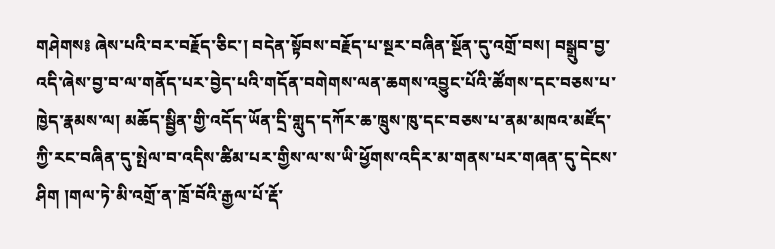གཤེགས༔ ཞེས་པའི་བར་བརྗོད་ཅིང་། བདེན་སྟོབས་བརྗོད་པ་སྔར་བཞིན་སྔོན་དུ་འགྲོ་བས། བསྒྲུབ་བྱ་འདི་ཞེས་བྱ་བ་ལ་གནོད་པར་བྱེད་པའི་གདོན་བགེགས་ལན་ཆགས་འབྱུང་པོའི་ཚོགས་དང་བཅས་པ་ཁྱེད་རྣམས་ལ། མཆོད་སྦྱིན་གྱི་འདོད་ཡོན་དྲི་གླུད་དཀོར་ཆ་ཁྲུས་ཁུ་དང་བཅས་པ་ནམ་མཁའ་མཛོད་ཀྱི་རང་བཞིན་དུ་སྤེལ་བ་འདིས་ཚིམ་པར་གྱིས་ལ་ས་ཡི་ཕྱོགས་འདིར་མ་གནས་པར་གཞན་དུ་དེངས་ཤིག །གལ་ཏེ་མི་འགྲོ་ན་ཁྲོ་བོའི་རྒྱལ་པོ་རྡོ་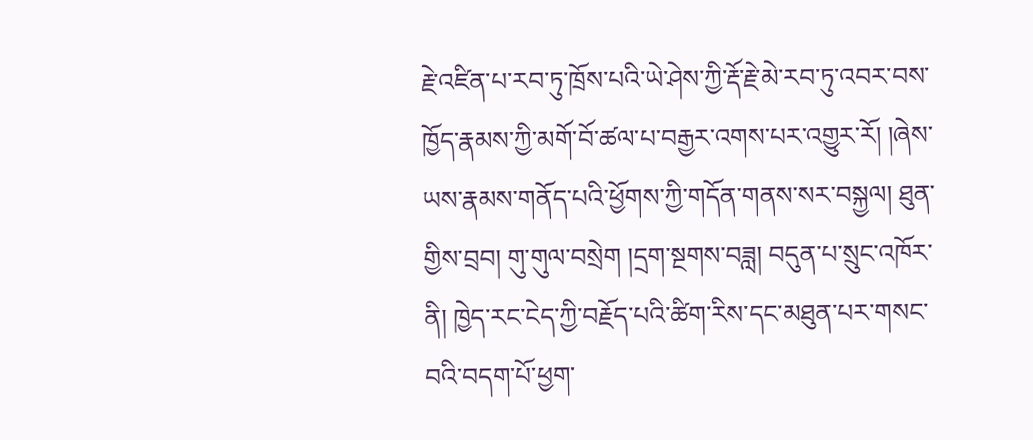རྗེ་འཛིན་པ་རབ་ཏུ་ཁྲོས་པའི་ཡེ་ཤེས་ཀྱི་རྡོ་རྗེ་མེ་རབ་ཏུ་འབར་བས་ཁྱོད་རྣམས་ཀྱི་མགོ་བོ་ཚལ་པ་བརྒྱར་འགས་པར་འགྱུར་རོ། །ཞེས་ཡས་རྣམས་གནོད་པའི་ཕྱོགས་ཀྱི་གདོན་གནས་སར་བསྐྱལ། ཐུན་གྱིས་བྲབ། གུ་གུལ་བསྲེག །དྲག་སྔགས་བཟླ། བདུན་པ་སྲུང་འཁོར་ནི། ཁྱེད་རང་ངེད་ཀྱི་བརྗོད་པའི་ཚིག་རིས་དང་མཐུན་པར་གསང་བའི་བདག་པོ་ཕྱག་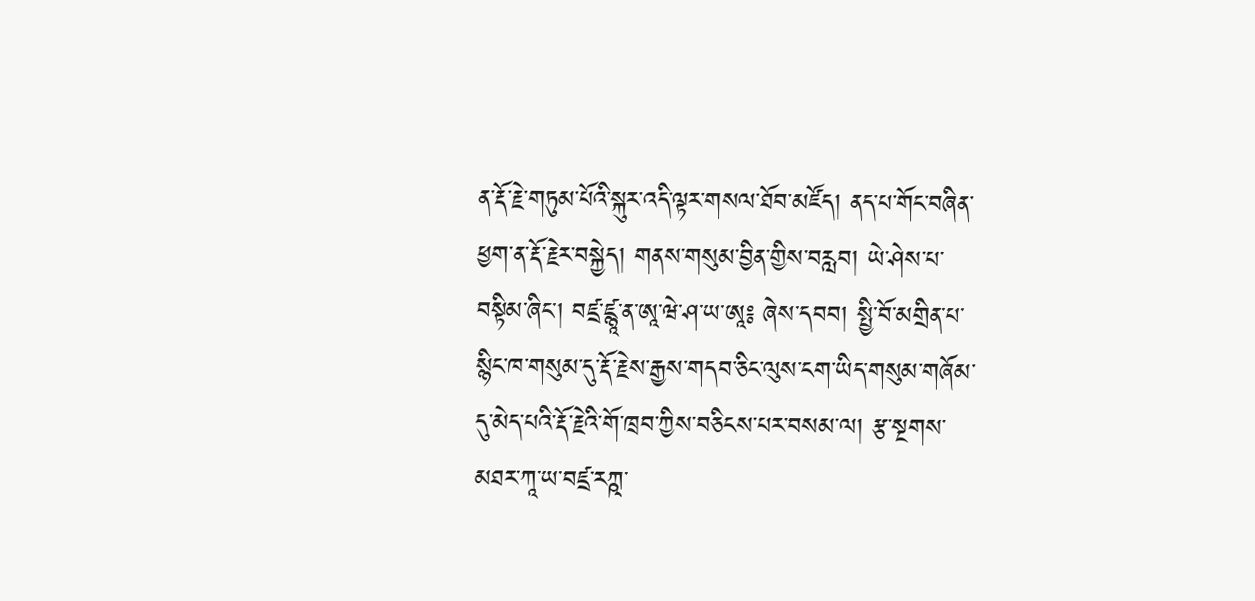ན་རྡོ་རྗེ་གཏུམ་པོའི་སྐུར་འདི་ལྟར་གསལ་ཐོབ་མཛོད། ནད་པ་གོང་བཞིན་ཕྱག་ན་རྡོ་རྗེར་བསྐྱེད། གནས་གསུམ་བྱིན་གྱིས་བརླབ། ཡེ་ཤེས་པ་བསྟིམ་ཞིང་། བཛྲ་ཛྙཱ་ན་ཨཱ་ཝེ་ཤ་ཡ་ཨཱ༔ ཞེས་དབབ། སྤྱི་བོ་མགྲིན་པ་སྙིང་ཁ་གསུམ་དུ་རྡོ་རྗེས་རྒྱས་གདབ་ཅིང་ལུས་ངག་ཡིད་གསུམ་གཞོམ་དུ་མེད་པའི་རྡོ་རྗེའི་གོ་ཁྲབ་ཀྱིས་བཅིངས་པར་བསམ་ལ། རྩ་སྔགས་མཐར་ཀཱ་ཡ་བཛྲ་རཀྵ་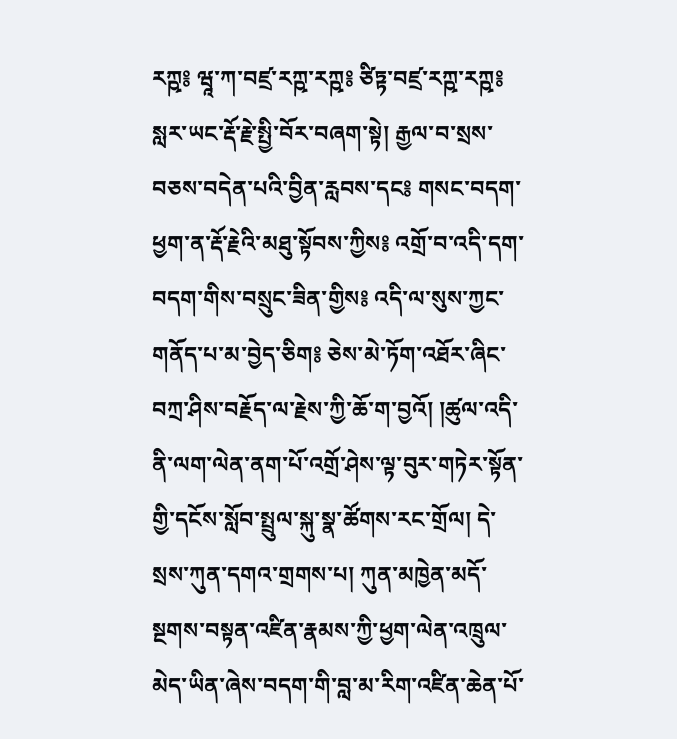རཀྵ༔ ཝཱ་ཀ་བཛྲ་རཀྵ་རཀྵ༔ ཙིཏྟ་བཛྲ་རཀྵ་རཀྵ༔ སླར་ཡང་རྡོ་རྗེ་སྤྱི་བོར་བཞག་སྟེ། རྒྱལ་བ་སྲས་བཅས་བདེན་པའི་བྱིན་རླབས་དང༔ གསང་བདག་ཕྱག་ན་རྡོ་རྗེའི་མཐུ་སྟོབས་ཀྱིས༔ འགྲོ་བ་འདི་དག་བདག་གིས་བསྲུང་ཟིན་གྱིས༔ འདི་ལ་སུས་ཀྱང་གནོད་པ་མ་བྱེད་ཅིག༔ ཅེས་མེ་ཏོག་འཐོར་ཞིང་བཀྲ་ཤིས་བརྗོད་ལ་རྗེས་ཀྱི་ཆོ་ག་བྱའོ། །ཚུལ་འདི་ནི་ལག་ལེན་ནག་པོ་འགྲོ་ཤེས་ལྟ་བུར་གཏེར་སྟོན་གྱི་དངོས་སློབ་སྤྲུལ་སྐུ་སྣ་ཚོགས་རང་གྲོལ། དེ་སྲས་ཀུན་དགའ་གྲགས་པ། ཀུན་མཁྱེན་མདོ་སྔགས་བསྟན་འཛིན་རྣམས་ཀྱི་ཕྱག་ལེན་འཁྲུལ་མེད་ཡིན་ཞེས་བདག་གི་བླ་མ་རིག་འཛིན་ཆེན་པོ་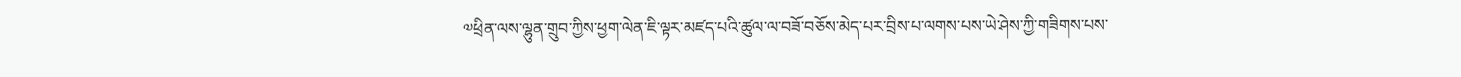༧ཕྲིན་ལས་ལྷུན་གྲུབ་ཀྱིས་ཕྱག་ལེན་ཇི་ལྟར་མཛད་པའི་ཚུལ་ལ་བཟོ་བཅོས་མེད་པར་བྲིས་པ་ལགས་པས་ཡེ་ཤེས་ཀྱི་གཟིགས་པས་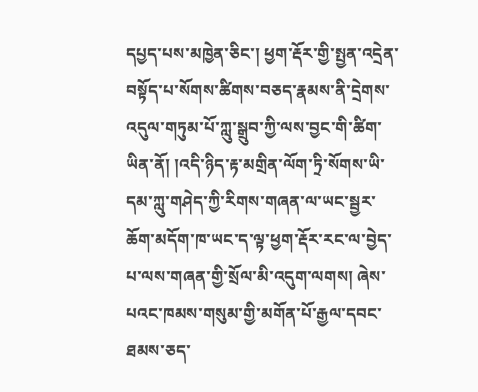དཔྱད་པས་མཁྱེན་ཅིང་། ཕྱག་རྡོར་གྱི་སྤྱན་འདྲེན་བསྟོད་པ་སོགས་ཚིགས་བཅད་རྣམས་ནི་དྲེགས་འདུལ་གཏུམ་པོ་ཀླུ་སྒྲུབ་ཀྱི་ལས་བྱང་གི་ཚིག་ཡིན་ནོ། །འདི་ཉིད་རྟ་མགྲིན་ལོག་ཏྲི་སོགས་ཡི་དམ་ཀླུ་གཤེད་ཀྱི་རིགས་གཞན་ལ་ཡང་སྦྱར་ཆོག་མདོག་ཁ་ཡང་ད་ལྟ་ཕྱག་རྡོར་རང་ལ་བྱེད་པ་ལས་གཞན་གྱི་སྲོལ་མི་འདུག་ལགས། ཞེས་པའང་ཁམས་གསུམ་གྱི་མགོན་པོ་རྒྱལ་དབང་ཐམས་ཅད་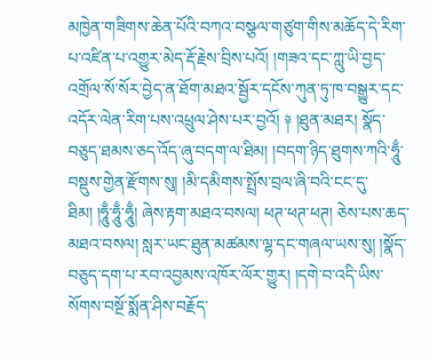མཁྱེན་གཟིགས་ཆེན་པོའི་བཀའ་བསྩལ་གཙུག་གིས་མཆོད་དེ་རིག་པ་འཛིན་པ་འགྱུར་མེད་རྡོ་རྗེས་བྲིས་པའོ། །གཟའ་དང་ཀླུ་ཡི་བྱད་འགྲོལ་སོ་སོར་བྱེད་ན་ཐོག་མཐའ་སྦྱོར་དངོས་ཀུན་ཏུ་ཁ་བསྒྱུར་དང་འདོར་ལེན་རིག་པས་འཕྲུལ་ཤེས་པར་བྱའོ། ༈ །ཐུན་མཐར། སྣོད་བཅུད་ཐམས་ཅད་འོད་ཞུ་བདག་ལ་ཐིམ། །བདག་ཉིད་ཐུགས་ཀའི་ཧཱུྃ་བསྡུས་གྱེན་རྫོགས་སུ། །མི་དམིགས་སྤྲོས་བྲལ་ཞི་བའི་ངང་དུ་ཐིམ། །ཧཱུྃ་ཧཱུྃ་ཧཱུྃ། ཞེས་རྟག་མཐའ་བསལ། ཕཊ་ཕཊ་ཕཊ། ཅེས་པས་ཆད་མཐའ་བསལ། སླར་ཡང་ཐུན་མཚམས་ལྷ་དང་གཞལ་ཡས་སུ། །སྣོད་བཅུད་དག་པ་རབ་འབྱམས་འཁོར་ལོར་གྱུར། །དགེ་བ་འདི་ཡིས་སོགས་བསྔོ་སྨོན་ཤིས་བརྗོད་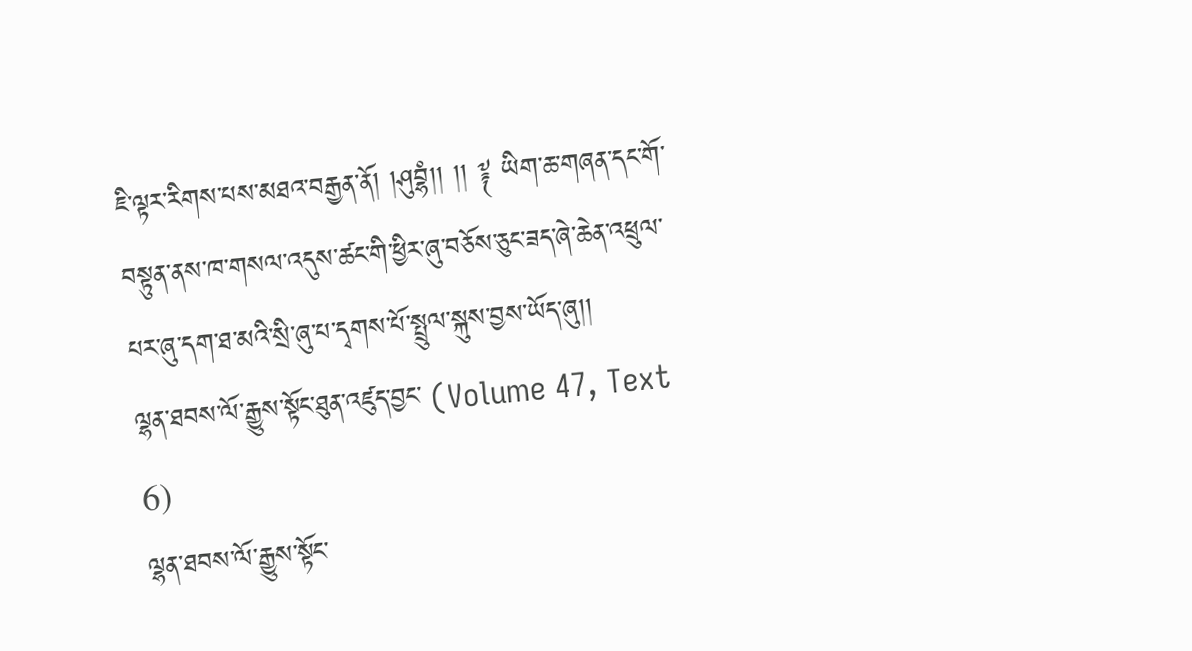ཇི་ལྟར་རིགས་པས་མཐའ་བརྒྱན་ནོ། །ཤུབྷཾ།། །། ༈ ཡིག་ཆ་གཞན་དང་གོ་བསྟུན་ནས་ཁ་གསལ་འདུས་ཚང་གི་ཕྱིར་ཞུ་བཅོས་ཅུང་ཟད་ཞེ་ཆེན་འཕྲུལ་པར་ཞུ་དག་ཐ་མའི་སྲི་ཞུ་པ་དྭགས་པོ་སྤྲུལ་སྐུས་བྱས་ཡོད་ཞུ།།
ལྷན་ཐབས་ལོ་རྒྱུས་སྟོང་ཐུན་འཛུད་བྱང་ (Volume 47, Text 6)
ལྷན་ཐབས་ལོ་རྒྱུས་སྟོང་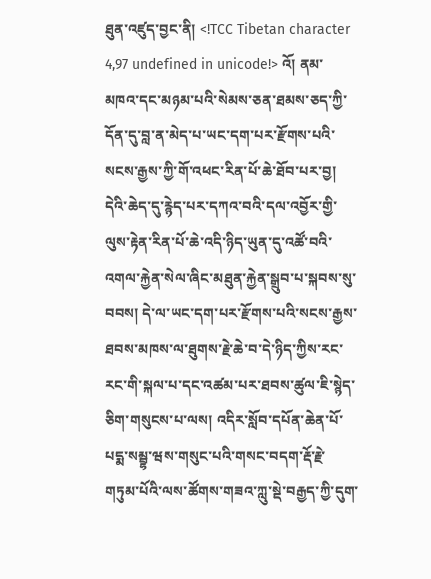ཐུན་འཛུད་བྱང་ནི། <!TCC Tibetan character 4,97 undefined in unicode!> འོ། ནམ་མཁའ་དང་མཉམ་པའི་སེམས་ཅན་ཐམས་ཅད་ཀྱི་དོན་དུ་བླ་ན་མེད་པ་ཡང་དག་པར་རྫོགས་པའི་སངས་རྒྱས་ཀྱི་གོ་འཕང་རིན་པོ་ཆེ་ཐོབ་པར་བྱ། དེའི་ཆེད་དུ་རྙེད་པར་དཀའ་བའི་དལ་འབྱོར་གྱི་ལུས་རྟེན་རིན་པོ་ཆེ་འདི་ཉིད་ཡུན་དུ་འཚོ་བའི་འགལ་རྐྱེན་སེལ་ཞིང་མཐུན་རྐྱེན་སྒྲུབ་པ་སྐབས་སུ་བབས། དེ་ལ་ཡང་དག་པར་རྫོགས་པའི་སངས་རྒྱས་ཐབས་མཁས་ལ་ཐུགས་རྗེ་ཆེ་བ་དེ་ཉིད་ཀྱིས་རང་རང་གི་སྐལ་པ་དང་འཚམ་པར་ཐབས་ཚུལ་ཇི་སྙེད་ཅིག་གསུངས་པ་ལས། འདིར་སློབ་དཔོན་ཆེན་པོ་པདྨ་སམྦྷ་ཝས་གསུང་པའི་གསང་བདག་རྡོ་རྗེ་གཏུམ་པོའི་ལས་ཚོགས་གཟའ་ཀླུ་སྡེ་བརྒྱད་ཀྱི་དུག་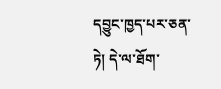དབྱུང་ཁྱད་པར་ཅན་ཏེ། དེ་ལ་ཐོག་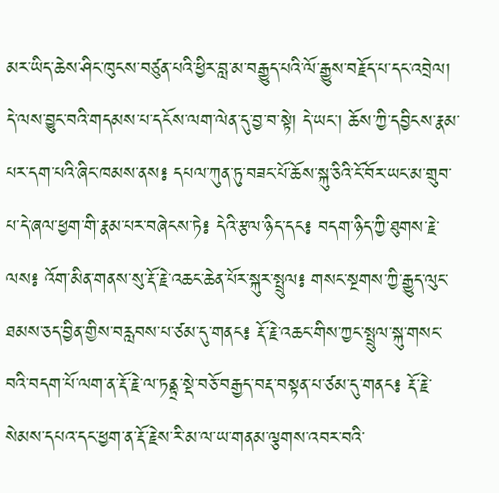མར་ཡིད་ཆེས་ཤིང་ཁུངས་བཙུན་པའི་ཕྱིར་བླ་མ་བརྒྱུད་པའི་ལོ་རྒྱུས་བརྗོད་པ་དང་འབྲེལ། དེ་ལས་བྱུང་བའི་གདམས་པ་དངོས་ལག་ལེན་དུ་བྱ་བ་སྟེ། དེ་ཡང་། ཆོས་ཀྱི་དབྱིངས་རྣམ་པར་དག་པའི་ཞིང་ཁམས་ནས༔ དཔལ་ཀུན་ཏུ་བཟང་པོ་ཆོས་སྐུ་ཅིའི་ངོ་བོར་ཡང་མ་གྲུབ་པ་དེ་ཞལ་ཕྱག་གི་རྣམ་པར་བཞེངས་ཏེ༔ དེའི་རྩལ་ཉིད་དང༔ བདག་ཉིད་ཀྱི་ཐུགས་རྗེ་ལས༔ འོག་མིན་གནས་སུ་རྡོ་རྗེ་འཆང་ཆེན་པོར་སྐུར་སྤྲུལ༔ གསང་སྔགས་ཀྱི་རྒྱུད་ལུང་ཐམས་ཅད་བྱིན་གྱིས་བརླབས་པ་ཙམ་དུ་གནང༔ རྡོ་རྗེ་འཆང་གིས་ཀྱང་སྤྲུལ་སྐུ་གསང་བའི་བདག་པོ་ལག་ན་རྡོ་རྗེ་ལ་ཏནྟྲ་སྡེ་བཅོ་བརྒྱད་བརྡ་བསྟན་པ་ཙམ་དུ་གནང༔ རྡོ་རྗེ་སེམས་དཔའ་དང་ཕྱག་ན་རྡོ་རྗེས་རི་མ་ལ་ཡ་གནམ་ལྕགས་འབར་བའི་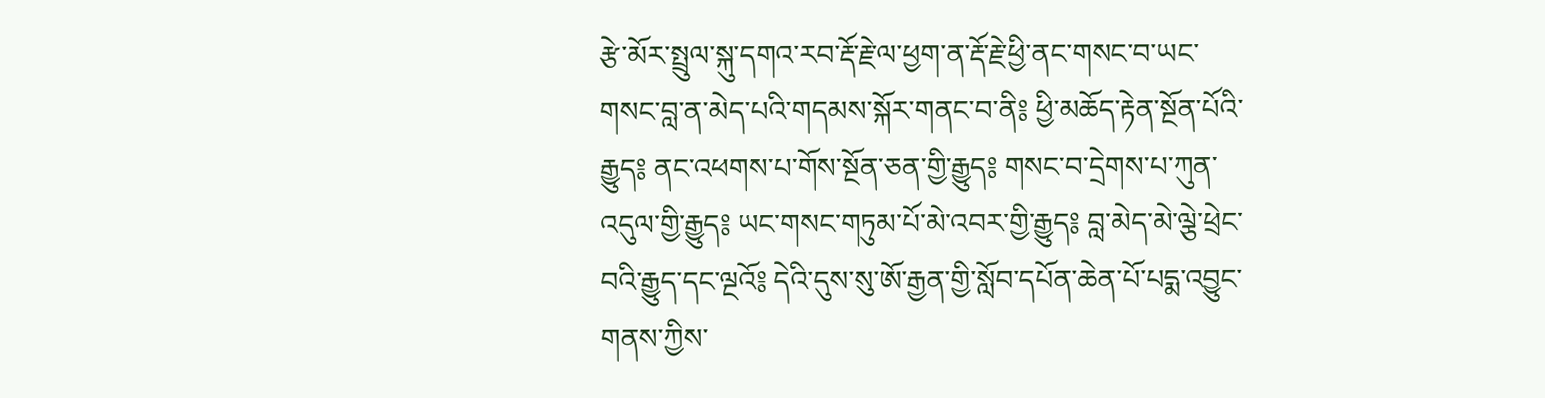རྩེ་མོར་སྤྲུལ་སྐུ་དགའ་རབ་རྡོ་རྗེ་ལ་ཕྱག་ན་རྡོ་རྗེ་ཕྱི་ནང་གསང་བ་ཡང་གསང་བླ་ན་མེད་པའི་གདམས་སྐོར་གནང་བ་ནི༔ ཕྱི་མཆོད་རྟེན་སྔོན་པོའི་རྒྱུད༔ ནང་འཕགས་པ་གོས་སྔོན་ཅན་གྱི་རྒྱུད༔ གསང་བ་དྲེགས་པ་ཀུན་འདུལ་གྱི་རྒྱུད༔ ཡང་གསང་གཏུམ་པོ་མེ་འབར་གྱི་རྒྱུད༔ བླ་མེད་མེ་ལྕེ་ཕྲེང་བའི་རྒྱུད་དང་ལྔའོ༔ དེའི་དུས་སུ་ཨོ་རྒྱན་གྱི་སློབ་དཔོན་ཆེན་པོ་པདྨ་འབྱུང་གནས་ཀྱིས་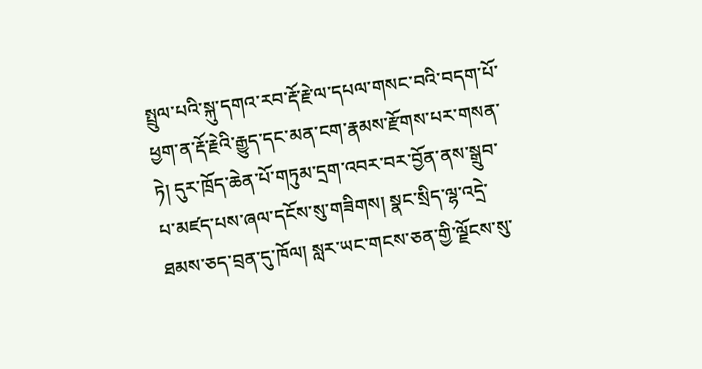སྤྲུལ་པའི་སྐུ་དགའ་རབ་རྡོ་རྗེ་ལ་དཔལ་གསང་བའི་བདག་པོ་ཕྱག་ན་རྡོ་རྗེའི་རྒྱུད་དང་མན་ངག་རྣམས་རྫོགས་པར་གསན་ཏེ། དུར་ཁྲོད་ཆེན་པོ་གཏུམ་དྲག་འབར་བར་བྱོན་ནས་སྒྲུབ་པ་མཛད་པས་ཞལ་དངོས་སུ་གཟིགས། སྣང་སྲིད་ལྷ་འདྲེ་ཐམས་ཅད་བྲན་དུ་ཁོལ། སླར་ཡང་གངས་ཅན་གྱི་ལྗོངས་སུ་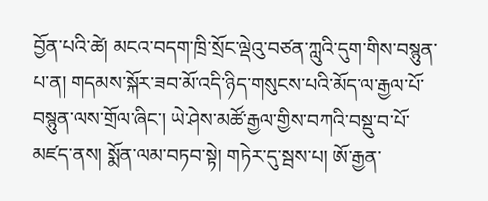བྱོན་པའི་ཚེ། མངའ་བདག་ཁྲི་སྲོང་ལྡེའུ་བཙན་ཀླུའི་དུག་གིས་བསྙུན་པ་ན། གདམས་སྐོར་ཟབ་མོ་འདི་ཉིད་གསུངས་པའི་མོད་ལ་རྒྱལ་པོ་བསྙུན་ལས་གྲོལ་ཞིང་། ཡེ་ཤེས་མཚོ་རྒྱལ་གྱིས་བཀའི་བསྡུ་བ་པོ་མཛད་ནས། སྨོན་ལམ་བཏབ་སྟེ། གཏེར་དུ་སྦས་པ། ཨོ་རྒྱན་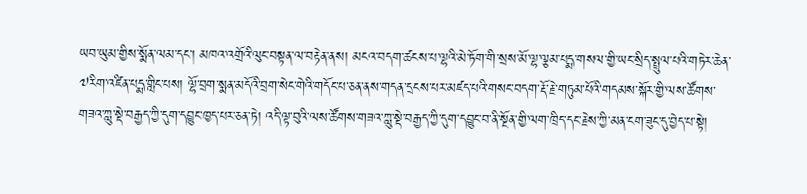ཡབ་ཡུམ་གྱིས་སྨོན་ལམ་དང་། མཁའ་འགྲོའི་ལུང་བསྟན་ལ་བརྟེན་ནས། མངའ་བདག་ཚངས་པ་ལྷའི་མེ་ཏོག་གི་སྲས་མོ་ལྷ་ལྕམ་པདྨ་གསལ་གྱི་ཡང་སྲིད་སྤྲུལ་པའི་གཏེར་ཆེན་༧རིག་འཛིན་པདྨ་གླིང་པས། ལྷོ་བྲག་སྨན་མདོའི་བྲག་སེང་གེའི་གདོང་པ་ཅན་ནས་གདན་དྲངས་པར་མཛད་པའི་གསང་བདག་རྡོ་རྗེ་གཏུམ་པོའི་གདམས་སྐོར་གྱི་ལས་ཚོགས་གཟའ་ཀླུ་སྡེ་བརྒྱད་ཀྱི་དུག་དབྱུང་ཁྱད་པར་ཅན་ཏེ། འདི་ལྟ་བུའི་ལས་ཚོགས་གཟའ་ཀླུ་སྡེ་བརྒྱད་ཀྱི་དུག་དབྱུང་བ་ནི་སྔོན་གྱི་ལག་ཁྲིད་དང་རྗེས་ཀྱི་མན་ངག་ཟུང་དུ་བྱེད་པ་སྟེ།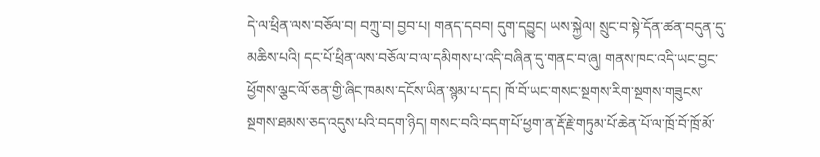དེ་ལ་ཕྲིན་ལས་བཅོལ་བ། བཀྲུ་བ། བྱབ་པ། གནད་དབབ། དུག་དབྱུང། ཡས་སྐྱེལ། སྲུང་བ་སྟེ་དོན་ཚན་བདུན་དུ་མཆིས་པའི། དང་པོ་ཕྲིན་ལས་བཅོལ་བ་ལ་དམིགས་པ་འདི་བཞིན་དུ་གནང་བ་ཞུ། གནས་ཁང་འདི་ཡང་བྱང་ཕྱོགས་ལྕང་ལོ་ཅན་གྱི་ཞིང་ཁམས་དངོས་ཡིན་སྙམ་པ་དང། ཁོ་བོ་ཡང་གསང་སྔགས་རིག་སྔགས་གཟུངས་སྔགས་ཐམས་ཅད་འདུས་པའི་བདག་ཉིད། གསང་བའི་བདག་པོ་ཕྱག་ན་རྡོ་རྗེ་གཏུམ་པོ་ཆེན་པོ་ལ་ཁྲོ་བོ་ཁྲོ་མོ་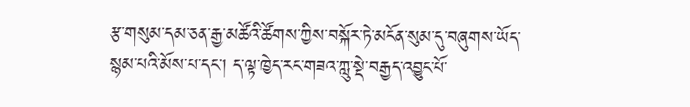རྩ་གསུམ་དམ་ཅན་རྒྱ་མཚོའི་ཚོགས་ཀྱིས་བསྐོར་ཏེ་མངོན་སུམ་དུ་བཞུགས་ཡོད་སྙམ་པའི་མོས་པ་དང་། ད་ལྟ་ཁྱེད་རང་གཟའ་ཀླུ་སྡེ་བརྒྱད་འབྱུང་པོ་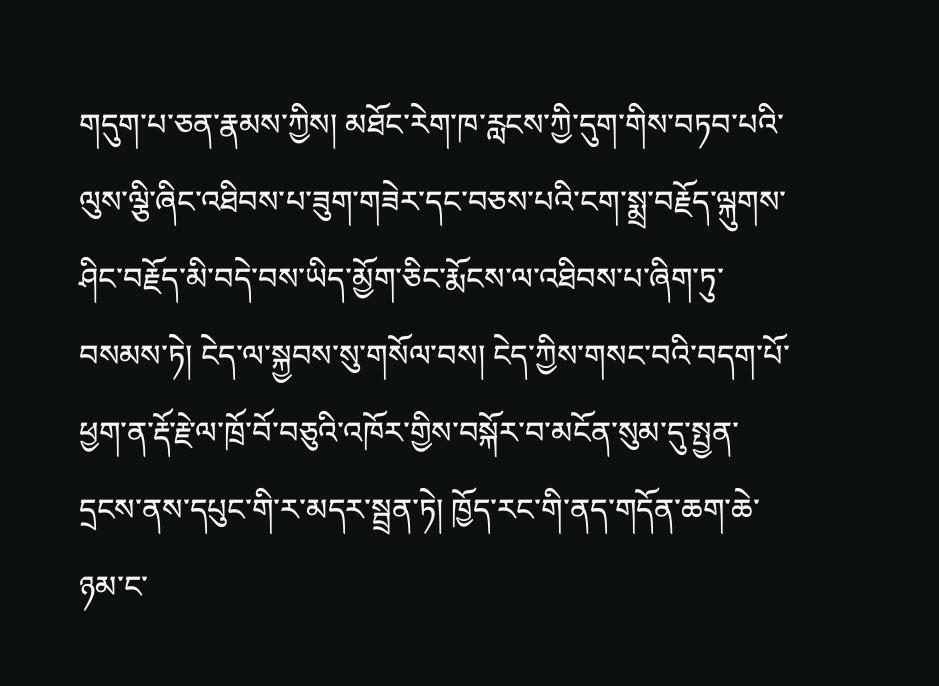གདུག་པ་ཅན་རྣམས་ཀྱིས། མཐོང་རེག་ཁ་རླངས་ཀྱི་དུག་གིས་བཏབ་པའི་ལུས་ལྕི་ཞིང་འཐིབས་པ་ཟུག་གཟེར་དང་བཅས་པའི་ངག་སྨྲ་བརྗོད་ལྐུགས་ཤིང་བརྗོད་མི་བདེ་བས་ཡིད་མྱོག་ཅིང་རྨོངས་ལ་འཐིབས་པ་ཞིག་ཏུ་བསམས་ཏེ། ངེད་ལ་སྐྱབས་སུ་གསོལ་བས། ངེད་ཀྱིས་གསང་བའི་བདག་པོ་ཕྱག་ན་རྡོ་རྗེ་ལ་ཁྲོ་བོ་བཅུའི་འཁོར་གྱིས་བསྐོར་བ་མངོན་སུམ་དུ་སྤྱན་དྲངས་ནས་དཔུང་གི་ར་མདར་སྦྲན་ཏེ། ཁྱོད་རང་གི་ནད་གདོན་ཆག་ཆེ་ཉམ་ང་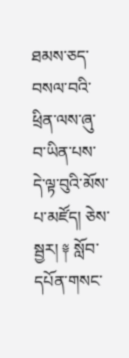ཐམས་ཅད་བསལ་བའི་ཕྲིན་ལས་ཞུ་བ་ཡིན་པས་དེ་ལྟ་བུའི་མོས་པ་མཛོད། ཅེས་སྦྱར། ༈ སློབ་དཔོན་གསང་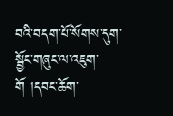བའི་བདག་པོ་སོགས་དུག་སྦྱོང་གཞུང་ལ་འཇུག་གོ །དབང་ཆོག་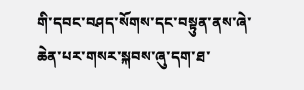གི་དབང་བཤད་སོགས་དང་བསྟུན་ནས་ཞེ་ཆེན་པར་གསར་སྐབས་ཞུ་དག་ཐ་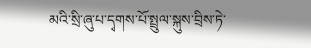མའི་སྲི་ཞུ་པ་དྭགས་པོ་སྤྲུལ་སྐུས་བྲིས་ཏེ་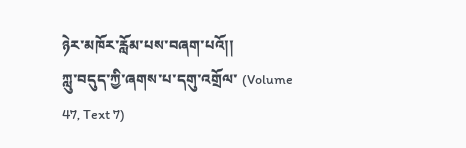ཉེར་མཁོར་རློམ་པས་བཞག་པའོ།།
ཀླུ་བདུད་ཀྱི་ཞགས་པ་དགུ་འགྲོལ་ (Volume 47, Text 7)